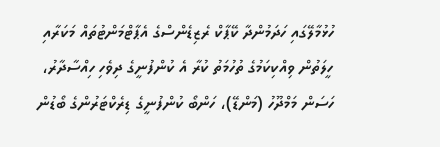ހުޅުމާލޭގައި ހަދަމުންދާ ކޭޕާކް ރެޒިޑެންސްގެ އެޕާޓްމަންޓުތައް މަކަރާއި ހީލަތުން ވިއްކިކަމުގެ ތުހުމަތު ކުރާ އެ ކުންފުނީގެ ދިވެހި ހިއްސާދާރު، ހަސަން މަމްދޫހު (މަންޑޭ)، ހަންބޯ ކުންފުނީގެ ޑިރެކްޓަރުންގެ ބޯޑުން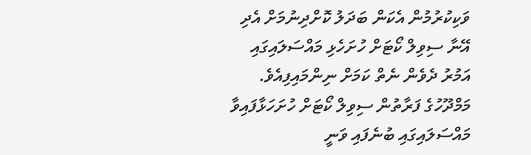ވަކިކުރުމުން އެކަން ބަދަލު ކޮށްދިނުމަށް އެދި އޭނާ ސިވިލް ކޯޓަށް ހުށަހެޅި މައްސަލައިގައި އަމުރު ދެވެން ނެތް ކަމަށް ނިންމައިފިއެވެ.
މަމްދޫހުގެ ފަރާތުން ސިވިލް ކޯޓަށް ހުށަހަޅާފައިވާ މައްސަލައިގައި ބުނެފައި ވަނީ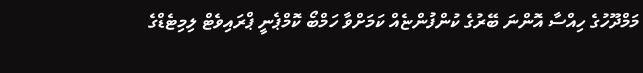މަމްދޫހުގެ ހިއްސާ އޮންނަ ބޭރުގެ ކުންފުންޏެއް ކަމަށްވާ ހަމްބޯ ކޮމްޕެނީ ޕްރައިވެޓް ލިމިޓެޑްގެ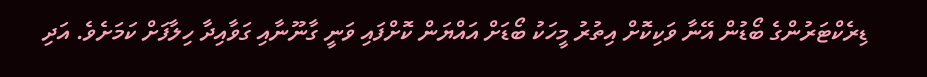ޑިރެކްޓަރުންގެ ބޯޑުން އޭނާ ވަކިކޮށް އިތުރު މީހަކު ބޯޑަށް އައްޔަން ކޮށްފައި ވަނީ ގާނޫނާއި ގަވާއިދާ ހިލާފަށް ކަމަށެވެ. އަދި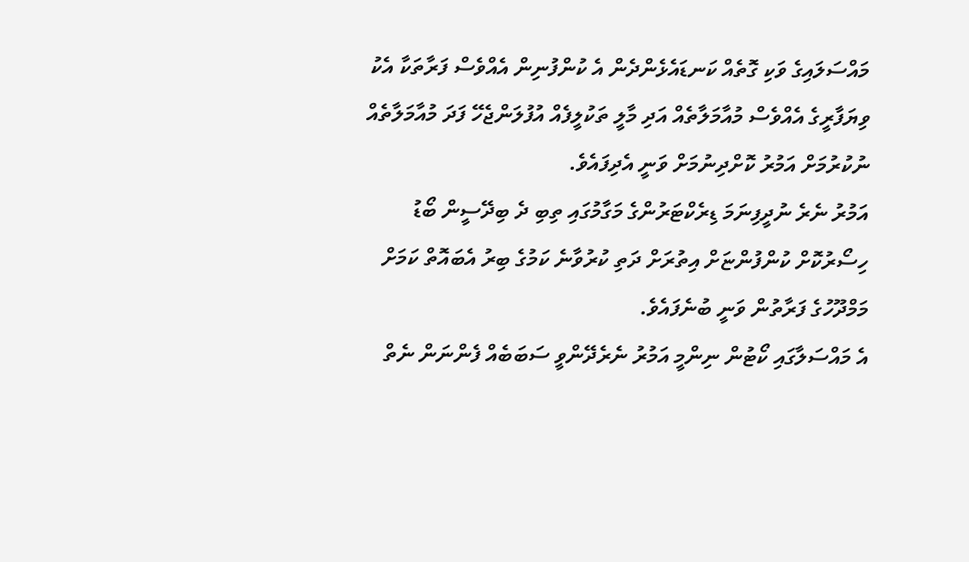މައްސަލައިގެ ވަކި ގޮތެއް ކަނޑައެޅެންދެން އެ ކުންފުނިން އެއްވެސް ފަރާތަކާ އެކު ވިޔަފާރީގެ އެއްވެސް މުއާމަލާތެއް އަދި މާލީ ތަކުލީފެއް އުފުލަންޖެހޭ ފަދަ މުއާމަލާތެއް ނުކުރުމަށް އަމުރު ކޮށްދިނުމަށް ވަނީ އެދިފައެވެ.
އަމުރު ނެރެ ނުދީފިނަމަ ޑިރެކްޓަރުންގެ މަގާމުގައި ތިބި ދެ ބިދޭސީން ބޯޑު ހިސޯރުކޮށް ކުންފުންޏަށް އިތުރަށް ދަތި ކުރުވާނެ ކަމުގެ ބިރު އެބައޮތް ކަމަށް މަމްދޫހުގެ ފަރާތުން ވަނީ ބުނެފައެވެ.
އެ މައްސަލާގައި ކޯޓުން ނިންމީ އަމުރު ނެރެދޭންވީ ސަބަބެއް ފެންނަން ނެތް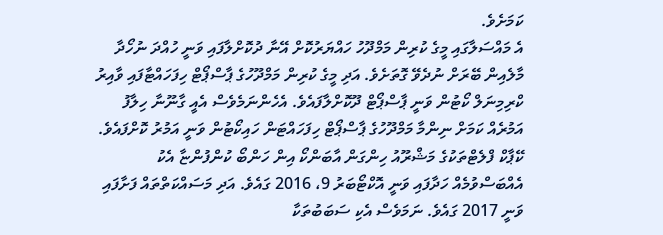ކަމަށެވެ.
އެ މައްސަލާގައި މީގެ ކުރިން މަމްދޫހު ހައްޔަރުކޮށް އޭނާ ދުކޮށްލާފައި ވަނީ ހުއްދަ ނުހޯދާ މާލެއިން ބޭރަށް ނުދެވޭ ގޮތަށެވެ. އަދި މީގެ ކުރިން މަމްދޫހުގެ ޕާސްޕޯޓް ހިފަހައްޓާފައި ވާއިރު ކްރިމިނަލް ކޯޓުން ވަނީ ޕާސްޕޯޓް ދޫކޮށްލާފައެވެ. އެހެންނަމެވެސް އެއީ ގާނޫނާ ހިލާފު އަމުރެއް ކަމަށް ނިންމާ މަމްދޫހުގެ ޕާސްޕޯޓް ހިފަހައްޓަން ހައިކޯޓުން ވަނީ އަމުރު ކޮށްފައެވެ.
ކޭޕާކް ފްލެޓްތަކުގެ މަޝްރޫއު ހިންގަން އާބަންކޯ އިން ހަންބޯ ކުންފުންޏާ އެކު އެއްބަސްވުމެއް ހަދާފައި ވަނީ އޮކްޓޯބަރު 9، 2016 ގައެވެ. އަދި މަސައްކަތްތައް ފަށާފައި ވަނީ 2017 ގައެވެ. ނަމަވެސް އެކި ސަބަބުތަކާ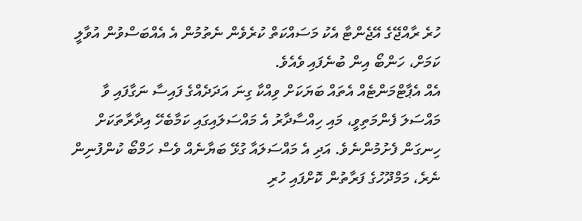ހުރެ ރާއްޖޭގެ އޭޖެންޓާ އެކު މަސައްކަތް ކުރެވެން ނެތުމުން އެ އެއްބަސްވުން އުވާލީ ކަމަށް، ހަންބޯ އިން ބުނެފައި ވެއެވެ.
އެއް އެޕާޓްމަންޓެއް އެތައް ބަޔަކަށް ވިއްކާ ގިނަ އަދަދެއްގެ ފައިސާ ނަގާފައި ވާ މައްސަލަ ފެންމަތިވީ، މައި ހިއްސާދާރު އެ މައްސަލައިގައި ކަމާބެހޭ އިދާރާތަކަށް ހިނގަން ފެށުމުންނެވެ. އަދި އެ މައްސަލައާ ގުޅޭ ބަޔާނެއް ވެސް ހަމްބޯ ކުންފުނިން ނެރެ، މަމްދޫހުގެ ފަރާތުން ކޮށްފައި ހުރި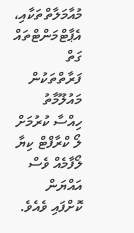މުއާމަލާތްތަކާއި، އެޕާޓްމަންޓްތައް ގަތް ފަރާތްތަކުން މައުލޫމާތު ހިއްސާ ކުރުމަށް ލޯ ކްރާފްޓް ކިޔާ ލޯފާމެއް ވެސް އައްޔަން ކޮށްފައި ވެއެވެ.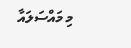މި މައްސަލައާ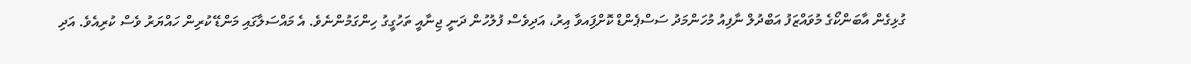ގުޅިގެން އާބަންކޯގެ މުވައްޒަފު އަބްދުލް ނާފިއު މުހަންމަދު ސަސްޕެންޑް ކޮށްފަިއވާ އިރު، އަދިވެސް ފުލުހުން ދަނީ ޖިނާއީ ތަހުގީގު ހިންގަމުންނެވެ. އެ މައްސަލާގައި މަންޑޭ ކުރިން ހައްޔަރު ވެސް ކުރިއެވެ. އަދި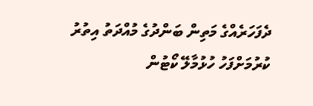ދެފަހަރެއްގެ މަތިން ބަންދުގެ މުއްދަތު އިތުރު ކުރުމަށްފަހު ހުޅުމާލޭ ކޯޓުން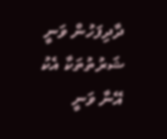ދާދިފަހުން ވަނީ ޝަރުތުތަކާ އެކު އޭނާ ވަނީ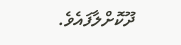ދޫކޮށްލާފައެވެ.